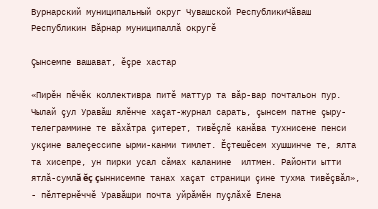Вурнарский муниципальный округ Чувашской РеспубликиЧӑваш Республикин Вӑрнар муниципаллӑ округӗ

Çынсемпе вашават, ĕçре хастар

«Пирĕн пĕчĕк коллективра питĕ маттур та вăр-вар почтальон пур. Чылай çул Уравăш ялĕнче хаçат-журнал сарать, çынсем патне çыру-телеграммине те вăхăтра çитерет, тивĕçлĕ канăва тухнисене пенси укçине валеçессипе ырми-канми тимлет. Ĕçтешĕсем хушшинче те, ялта та хисепре, ун пирки усал сăмах каланине  илтмен. Районти ытти ятлă-сумлă ĕç çыннисемпе танах хаçат страници çине тухма тивĕçвăл», - пĕлтернĕччĕ Уравăшри почта уйрăмĕн пуçлăхĕ Елена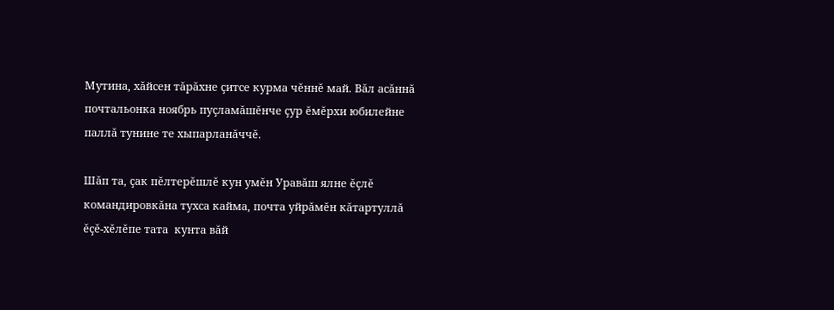Мутина, хăйсен тăрăхне çитсе курма чĕннĕ май. Вăл асăннă почтальонка ноябрь пуçламăшĕнче çур ĕмĕрхи юбилейне паллă тунине те хыпарланăччĕ.

Шăп та, çак пĕлтерĕшлĕ кун умĕн Уравăш ялне ĕçлĕ командировкăна тухса кайма, почта уйрăмĕн кăтартуллă ĕçĕ-хĕлĕпе тата  кунта вăй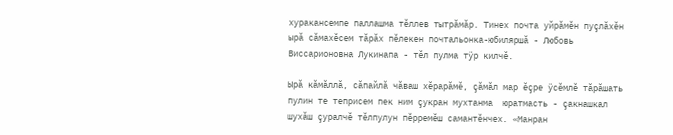хуракансемпе паллашма тĕллев тытрăмăр. Тинех почта уйрăмĕн пуçлăхĕн ырă сăмахĕсем тăрăх пĕлекен почтальонка-юбиляршă - Любовь Виссарионовна Лукинапа - тĕл пулма тÿр килчĕ.

Ырă кăмăллă, сăпайлă чăваш хĕрарăмĕ, çăмăл мар ĕçре ÿсĕмлĕ тăрăшать пулин те теприсем пек ним çукран мухтанма  юратмасть - çакнашкал шухăш çуралчĕ тĕлпулун пĕрремĕш самантĕнчех. «Манран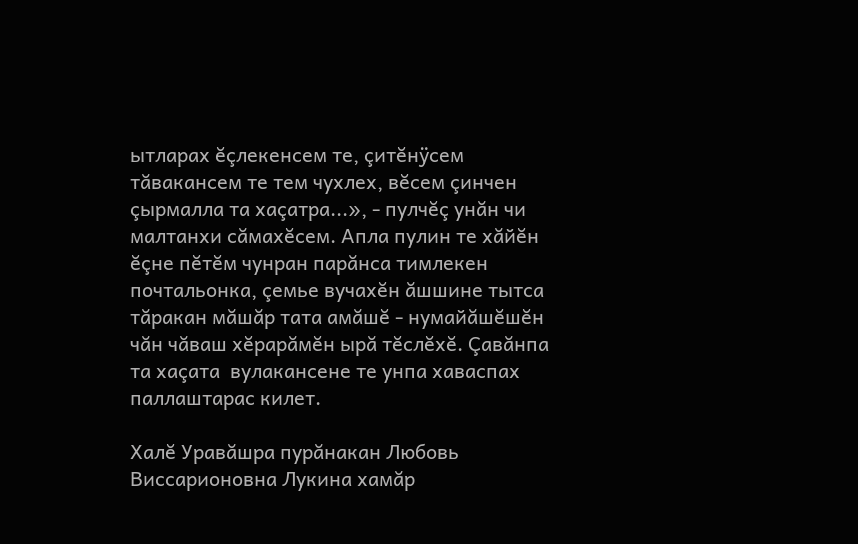ытларах ĕçлекенсем те, çитĕнÿсем тăвакансем те тем чухлех, вĕсем çинчен çырмалла та хаçатра...», - пулчĕç унăн чи малтанхи сăмахĕсем. Апла пулин те хăйĕн ĕçне пĕтĕм чунран парăнса тимлекен почтальонка, çемье вучахĕн ăшшине тытса тăракан мăшăр тата амăшĕ - нумайăшĕшĕн чăн чăваш хĕрарăмĕн ырă тĕслĕхĕ. Çавăнпа та хаçата  вулакансене те унпа хаваспах паллаштарас килет.

Халĕ Уравăшра пурăнакан Любовь Виссарионовна Лукина хамăр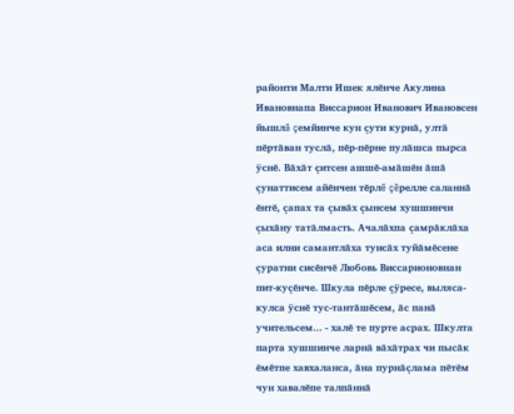районти Малти Ишек ялĕнче Акулина Ивановнапа Виссарион Иванович Ивановсен йышлă çемйинче кун çути курнă, ултă пĕртăван туслă, пĕр-пĕрне пулăшса пырса ÿснĕ. Вăхăт çитсен ашшĕ-амăшĕн ăшă çунаттисем айĕнчен тĕрлĕ çĕрелле саланнă ĕнтĕ, çапах та çывăх çынсем хушшинчи çыхăну татăлмасть. Ачалăхпа çамрăклăха аса илни самантлăха тунсăх туйăмĕсене çуратни сисĕнчĕ Любовь Виссарионовнан пит-куçĕнче. Шкула пĕрле çÿресе, выляса-кулса ÿснĕ тус-тантăшĕсем, ăс панă учительсем... - халĕ те пурте асрах. Шкулта парта хушшинче ларнă вăхăтрах чи пысăк ĕмĕтпе хавхаланса, ăна пурнăçлама пĕтĕм  чун хавалĕпе талпăннă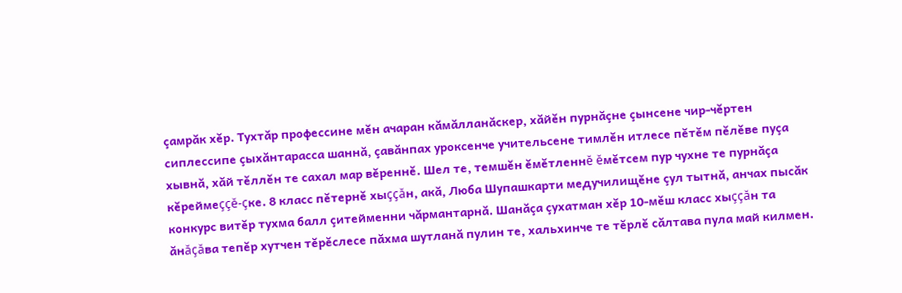çамрăк хĕр. Тухтăр профессине мĕн ачаран кăмăлланăскер, хăйĕн пурнăçне çынсене чир-чĕртен сиплессипе çыхăнтарасса шаннă, çавăнпах уроксенче учительсене тимлĕн итлесе пĕтĕм пĕлĕве пуçа хывнă, хăй тĕллĕн те сахал мар вĕреннĕ. Шел те, темшĕн ĕмĕтленнĕ ĕмĕтсем пур чухне те пурнăçа кĕреймеççĕ-çке. 8 класс пĕтернĕ хыççăн, акă, Люба Шупашкарти медучилищĕне çул тытнă, анчах пысăк конкурс витĕр тухма балл çитейменни чăрмантарнă. Шанăçа çухатман хĕр 10-мĕш класс хыççăн та ăнăçăва тепĕр хутчен тĕрĕслесе пăхма шутланă пулин те, хальхинче те тĕрлĕ сăлтава пула май килмен.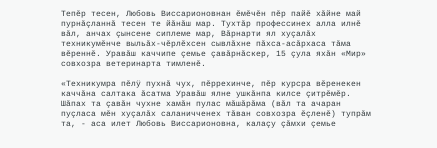Тепĕр тесен, Любовь Виссарионовнан ĕмĕчĕн пĕр пайĕ хăйне май пурнăçланнă тесен те йăнăш мар. Тухтăр профессинех алла илнĕ вăл, анчах çынсене сиплеме мар, Вăрнарти ял хуçалăх техникумĕнче выльăх-чĕрлĕхсен сывлăхне пăхса-асăрхаса тăма вĕреннĕ. Уравăш каччипе çемье çавăрнăскер, 15 çула яхăн «Мир» совхозра ветеринарта тимленĕ.

«Техникумра пĕлÿ пухнă чух, пĕррехинче, пĕр курсра вĕренекен каччăна салтака ăсатма Уравăш ялне ушкăнпа килсе çитрĕмĕр. Шăпах та çавăн чухне хамăн пулас мăшăрăма (вăл та ачаран пуçласа мĕн хуçалăх саланичченех тăван совхозра ĕçленĕ) тупрăм та, - аса илет Любовь Виссарионовна, калаçу çăмхи çемье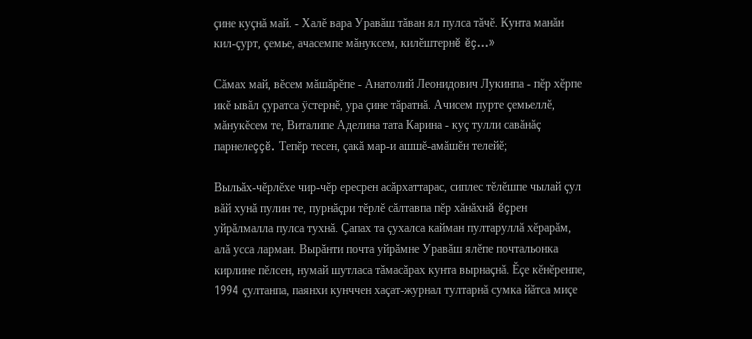çине куçнă май. - Халĕ вара Уравăш тăван ял пулса тăчĕ. Кунта манăн кил-çурт, çемье, ачасемпе мăнуксем, килĕштернĕ ĕç...»

Сăмах май, вĕсем мăшăрĕпе - Анатолий Леонидович Лукинпа - пĕр хĕрпе икĕ ывăл çуратса ÿстернĕ, ура çине тăратнă. Ачисем пурте çемьеллĕ, мăнукĕсем те, Виталипе Аделина тата Карина - куç тулли савăнăç парнелеççĕ. Тепĕр тесен, çакă мар-и ашшĕ-амăшĕн телейĕ;

Выльăх-чĕрлĕхе чир-чĕр ересрен асăрхаттарас, сиплес тĕлĕшпе чылай çул вăй хунă пулин те, пурнăçри тĕрлĕ сăлтавпа пĕр хăнăхнă ĕçрен уйрăлмалла пулса тухнă. Çапах та çухалса кайман пултаруллă хĕрарăм, алă усса ларман. Вырăнти почта уйрăмне Уравăш ялĕпе почтальонка кирлине пĕлсен, нумай шутласа тăмасăрах кунта вырнаçнă. Ĕçе кĕнĕренпе, 1994 çултанпа, паянхи кунччен хаçат-журнал тултарнă сумка йăтса миçе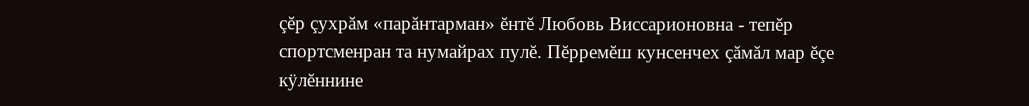çĕр çухрăм «парăнтарман» ĕнтĕ Любовь Виссарионовна - тепĕр спортсменран та нумайрах пулĕ. Пĕрремĕш кунсенчех çăмăл мар ĕçе кÿлĕннине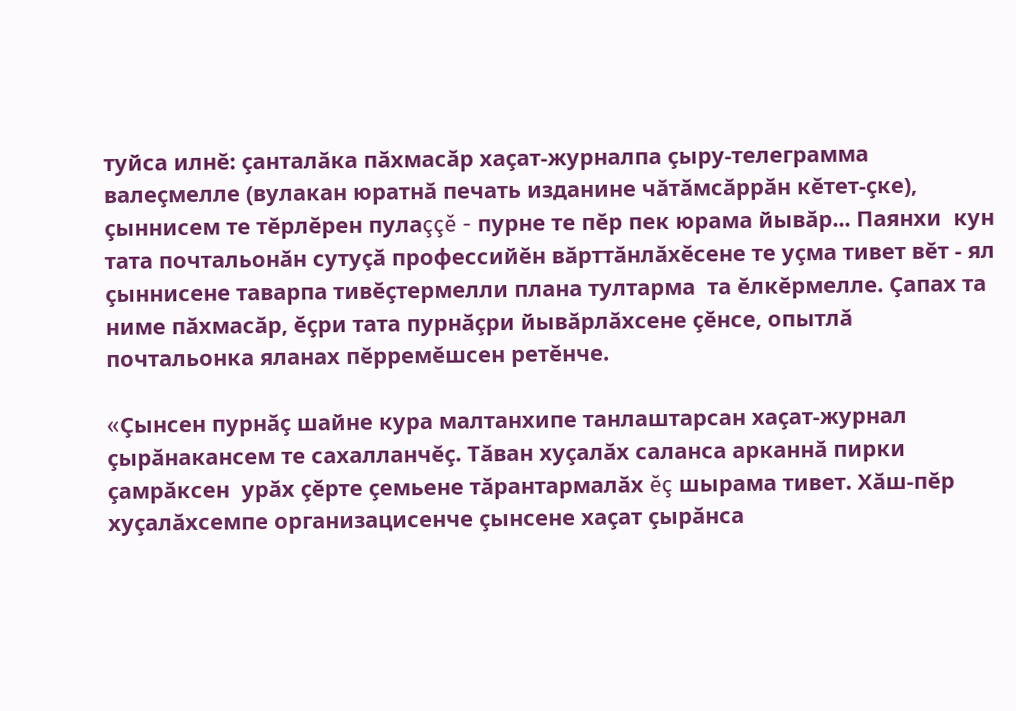туйса илнĕ: çанталăка пăхмасăр хаçат-журналпа çыру-телеграмма валеçмелле (вулакан юратнă печать изданине чăтăмсăррăн кĕтет-çке), çыннисем те тĕрлĕрен пулаççĕ - пурне те пĕр пек юрама йывăр... Паянхи  кун тата почтальонăн сутуçă профессийĕн вăрттăнлăхĕсене те уçма тивет вĕт - ял çыннисене таварпа тивĕçтермелли плана тултарма  та ĕлкĕрмелле. Çапах та ниме пăхмасăр, ĕçри тата пурнăçри йывăрлăхсене çĕнсе, опытлă почтальонка яланах пĕрремĕшсен ретĕнче.

«Çынсен пурнăç шайне кура малтанхипе танлаштарсан хаçат-журнал çырăнакансем те сахалланчĕç. Тăван хуçалăх саланса арканнă пирки çамрăксен  урăх çĕрте çемьене тăрантармалăх ĕç шырама тивет. Хăш-пĕр хуçалăхсемпе организацисенче çынсене хаçат çырăнса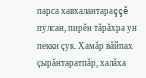парса хавхалантараççĕ пулсан, пирĕн тăрăхра ун пекки çук. Хамăр вăйпах çырăнтаратпăр, халăха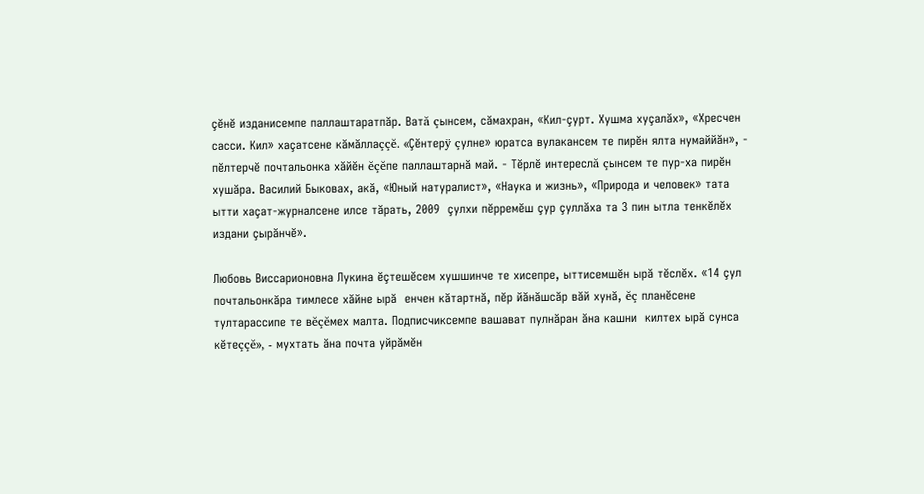çĕнĕ изданисемпе паллаштаратпăр. Ватă çынсем, сăмахран, «Кил-çурт. Хушма хуçалăх», «Хресчен сасси. Кил» хаçатсене кăмăллаççĕ. «Çĕнтерÿ çулне» юратса вулакансем те пирĕн ялта нумаййăн», - пĕлтерчĕ почтальонка хăйĕн ĕçĕпе паллаштарнă май. - Тĕрлĕ интереслă çынсем те пур-ха пирĕн хушăра. Василий Быковах, акă, «Юный натуралист», «Наука и жизнь», «Природа и человек» тата ытти хаçат-журналсене илсе тăрать, 2009  çулхи пĕрремĕш çур çуллăха та 3 пин ытла тенкĕлĕх издани çырăнчĕ».

Любовь Виссарионовна Лукина ĕçтешĕсем хушшинче те хисепре, ыттисемшĕн ырă тĕслĕх. «14 çул почтальонкăра тимлесе хăйне ырă  енчен кăтартнă, пĕр йăнăшсăр вăй хунă, ĕç планĕсене тултарассипе те вĕçĕмех малта. Подписчиксемпе вашават пулнăран ăна кашни  килтех ырă сунса кĕтеççĕ», - мухтать ăна почта уйрăмĕн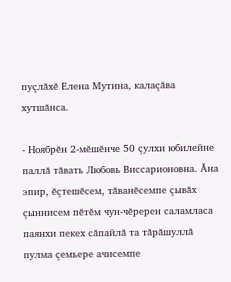пуçлăхĕ Елена Мутина, калаçăва хутшăнса.

- Ноябрĕн 2-мĕшĕнче 50 çулхи юбилейне паллă тăвать Любовь Виссарионовна. Ăна эпир, ĕçтешĕсем, тăванĕсемпе çывăх çыннисем пĕтĕм чун-чĕререн саламласа паянхи пекех сăпайлă та тăрăшуллă пулма çемьере ачисемпе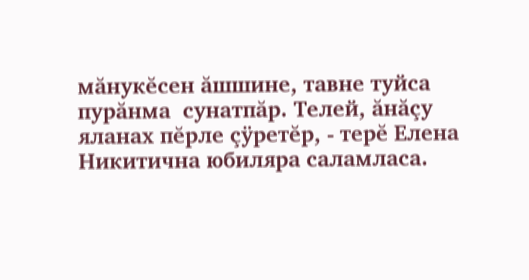мăнукĕсен ăшшине, тавне туйса пурăнма  сунатпăр. Телей, ăнăçу яланах пĕрле çÿретĕр, - терĕ Елена Никитична юбиляра саламласа.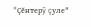"Çĕнтерÿ çуле"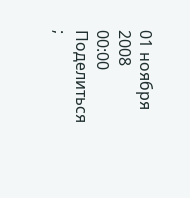01 ноября 2008
00:00
Поделиться
;